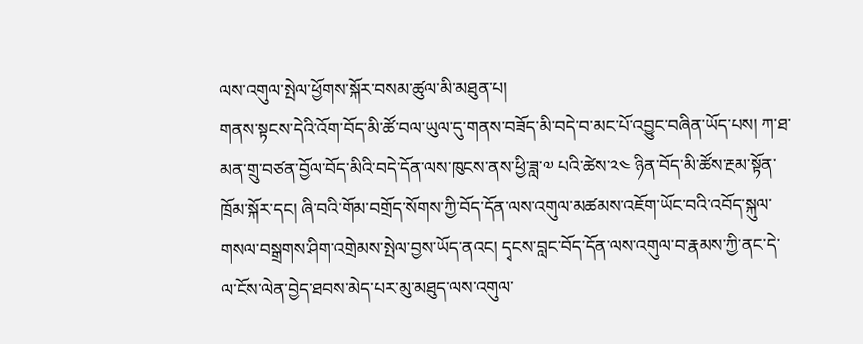ལས་འགུལ་སྤེལ་ཕྱོགས་སྐོར་བསམ་ཚུལ་མི་མཐུན་པ།
གནས་སྟངས་དེའི་འོག་བོད་མི་ཚོ་བལ་ཡུལ་དུ་གནས་བཟོད་མི་བདེ་བ་མང་པོ་འབྱུང་བཞིན་ཡོད་པས། ཀ་ཐ་མན་གྲུ་བཙན་བྱོལ་བོད་མིའི་བདེ་དོན་ལས་ཁུངས་ནས་ཕྱི་ཟླ་༧ པའི་ཚེས་༢༤ ཉིན་བོད་མི་ཚོས་རྔམ་སྟོན་ཁྲོམ་སྐོར་དང། ཞི་བའི་གོམ་བགྲོད་སོགས་ཀྱི་བོད་དོན་ལས་འགུལ་མཚམས་འཇོག་ཡོང་བའི་འབོད་སྐུལ་གསལ་བསྒྲགས་ཤིག་འགྲེམས་སྤེལ་བྱས་ཡོད་ནའང། དྭངས་བླང་བོད་དོན་ལས་འགུལ་བ་རྣམས་ཀྱི་ནང་དེ་ལ་ངོས་ལེན་བྱེད་ཐབས་མེད་པར་མུ་མཐུད་ལས་འགུལ་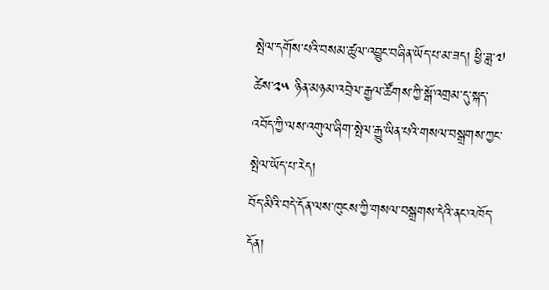སྤེལ་དགོས་པའི་བསམ་ཚུལ་འབྱུང་བཞིན་ཡོད་པ་མ་ཟད། ཕྱི་ཟླ་༧ ཚེས་༢༥ ཉིན་མཉམ་འབྲེལ་རྒྱལ་ཚོགས་ཀྱི་སྒོ་འགྲམ་དུ་སྐད་འབོད་ཀྱི་ལས་འགུལ་ཞིག་སྤེལ་རྒྱུ་ཡིན་པའི་གསལ་བསྒྲགས་ཀྱང་སྤེལ་ཡོད་པ་རེད།
བོད་མིའི་བདེ་དོན་ལས་ཁུངས་ཀྱི་གསལ་བསྒྲགས་དེའི་ནང་འཁོད་དོན།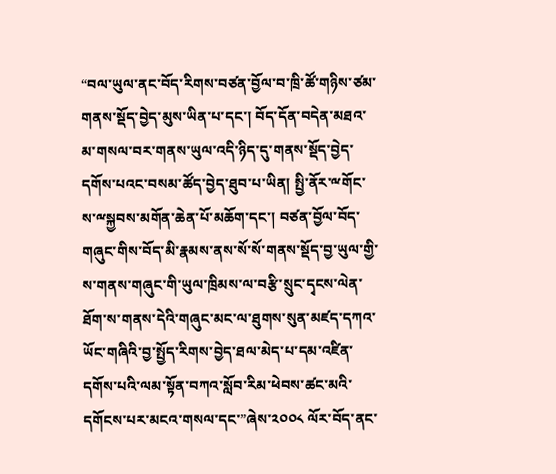“བལ་ཡུལ་ནང་བོད་རིགས་བཙན་བྱོལ་བ་ཁྲི་ཚོ་གཉིས་ཙམ་གནས་སྡོད་བྱེད་མུས་ཡིན་པ་དང་། བོད་དོན་བདེན་མཐའ་མ་གསལ་བར་གནས་ཡུལ་འདི་ཉིད་དུ་གནས་སྡོད་བྱེད་དགོས་པའང་བསམ་ཚོད་བྱེད་ཐུབ་པ་ཡིན། སྤྱི་ནོར་ྋགོང་ས་ྋསྐྱབས་མགོན་ཆེན་པོ་མཆོག་དང་། བཙན་བྱོལ་བོད་གཞུང་གིས་བོད་མི་རྣམས་ནས་སོ་སོ་གནས་སྡོད་བྱ་ཡུལ་གྱི་ས་གནས་གཞུང་གི་ཡུལ་ཁྲིམས་ལ་བརྩི་སྲུང་དྭངས་ལེན་ཐོག་ས་གནས་དེའི་གཞུང་མང་ལ་ཐུགས་སུན་མཛད་དཀའ་ཡོང་གཞིའི་བྱ་སྤྱོད་རིགས་བྱེད་ཐལ་མེད་པ་དམ་འཛིན་དགོས་པའི་ལམ་སྟོན་བཀའ་སློབ་རིམ་ཕེབས་ཚང་མའི་དགོངས་པར་མངའ་གསལ་དང་”ཞེས་༢༠༠༨ ལོར་བོད་ནང་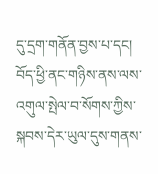དུ་དྲག་གནོན་བྱས་པ་དང། བོད་ཕྱི་ནང་གཉིས་ནས་ལས་འགུལ་སྤེལ་བ་སོགས་ཀྱིས་སྐབས་དེར་ཡུལ་དུས་གནས་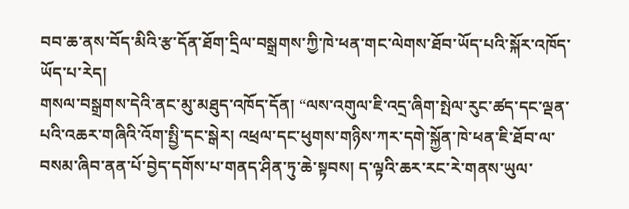བབ་ཆ་ནས་བོད་མིའི་རྩ་དོན་ཐོག་དྲིལ་བསྒྲགས་ཀྱི་ཁེ་ཕན་གང་ལེགས་ཐོབ་ཡོད་པའི་སྐོར་འཁོད་ཡོད་པ་རེད།
གསལ་བསྒྲགས་དེའི་ནང་མུ་མཐུད་འཁོད་དོན། “ལས་འགུལ་ཇི་འདྲ་ཞིག་སྤེལ་རུང་ཚད་དང་ལྡན་པའི་འཆར་གཞིའི་འོག་སྤྱི་དང་སྒེར། འཕྲལ་དང་ཕུགས་གཉིས་ཀར་དགེ་སྐྱོན་ཁེ་ཕན་ཇི་ཐོབ་ལ་བསམ་ཞིབ་ནན་པོ་བྱེད་དགོས་པ་གནད་ཤིན་ཏུ་ཆེ་སྟབས། ད་ལྟའི་ཆར་རང་རེ་གནས་ཡུལ་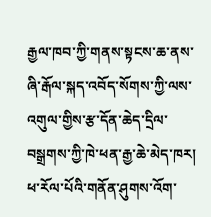རྒྱལ་ཁབ་ཀྱི་གནས་སྟངས་ཆ་ནས་ཞི་རྒོལ་སྐད་འབོད་སོགས་ཀྱི་ལས་འགུལ་གྱིས་རྩ་དོན་ཆེད་དྲིལ་བསྒྲགས་ཀྱི་ཁེ་ཕན་རྒྱ་ཆེ་མེད་ཁར། ཕ་རོལ་པོའི་གནོན་ཤུགས་འོག་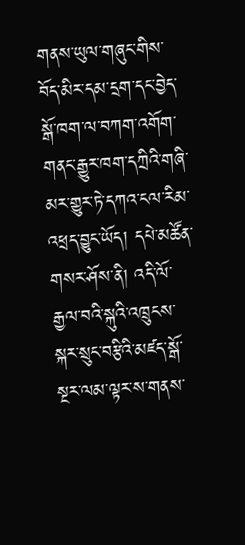གནས་ཡུལ་གཞུང་གིས་བོད་མིར་དམ་དྲག་དང་བྱེད་སྒོ་ཁག་ལ་བཀག་འགོག་གནང་རྒྱུར་ཁག་དཀྲིའི་གཞི་མར་གྱུར་ཏེ་དཀའ་ངལ་རིམ་འཕྲད་བྱུང་ཡོད། དཔེ་མཚོན་གསར་ཤོས་ནི། འདི་ལོ་རྒྱལ་བའི་སྐུའི་འཁྲུངས་སྐར་སྲུང་བརྩིའི་མཛད་སྒོ་སྔར་ལམ་ལྟར་ས་གནས་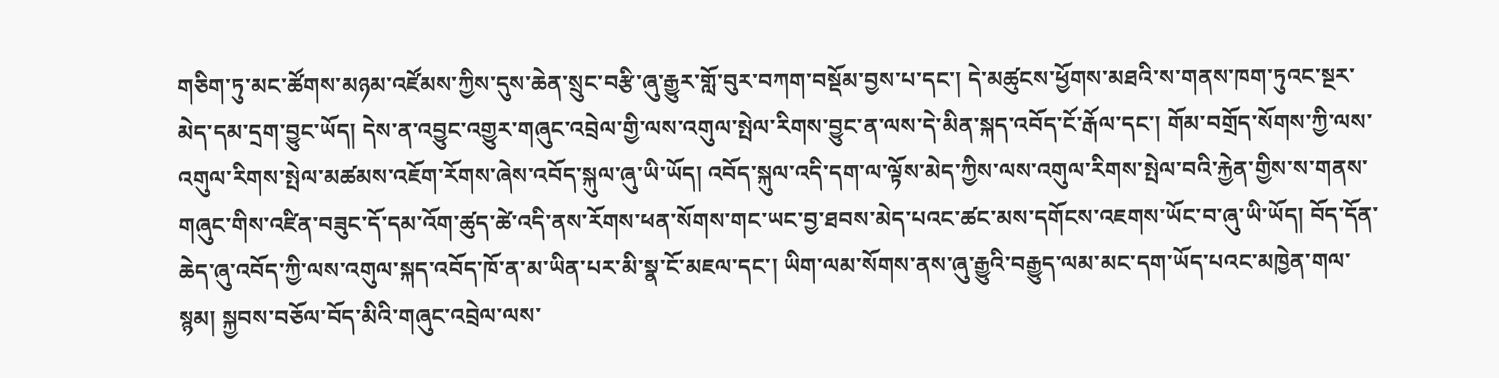གཅིག་ཏུ་མང་ཚོགས་མཉམ་འཛོམས་ཀྱིས་དུས་ཆེན་སྲུང་བརྩི་ཞུ་རྒྱུར་གློ་བུར་བཀག་བསྡོམ་བྱས་པ་དང་། དེ་མཚུངས་ཕྱོགས་མཐའི་ས་གནས་ཁག་ཏུའང་སྔར་མེད་དམ་དྲག་བྱུང་ཡོད། དེས་ན་འབྱུང་འགྱུར་གཞུང་འབྲེལ་གྱི་ལས་འགུལ་སྤེལ་རིགས་བྱུང་ན་ལས་དེ་མིན་སྐད་འབོད་ངོ་རྒོལ་དང་། གོམ་བགྲོད་སོགས་ཀྱི་ལས་འགུལ་རིགས་སྤེལ་མཚམས་འཇོག་རོགས་ཞེས་འབོད་སྐུལ་ཞུ་ཡི་ཡོད། འབོད་སྐུལ་འདི་དག་ལ་ལྟོས་མེད་ཀྱིས་ལས་འགུལ་རིགས་སྤེལ་བའི་རྐྱེན་གྱིས་ས་གནས་གཞུང་གིས་འཛིན་བཟུང་དོ་དམ་འོག་ཚུད་ཚེ་འདི་ནས་རོགས་ཕན་སོགས་གང་ཡང་བྱ་ཐབས་མེད་པའང་ཚང་མས་དགོངས་འཇགས་ཡོང་བ་ཞུ་ཡི་ཡོད། བོད་དོན་ཆེད་ཞུ་འབོད་ཀྱི་ལས་འགུལ་སྐད་འབོད་ཁོ་ན་མ་ཡིན་པར་མི་སྣ་ངོ་མཇལ་དང་། ཡིག་ལམ་སོགས་ནས་ཞུ་རྒྱུའི་བརྒྱུད་ལམ་མང་དག་ཡོད་པའང་མཁྱེན་གལ་སྙམ། སྐྱབས་བཅོལ་བོད་མིའི་གཞུང་འབྲེལ་ལས་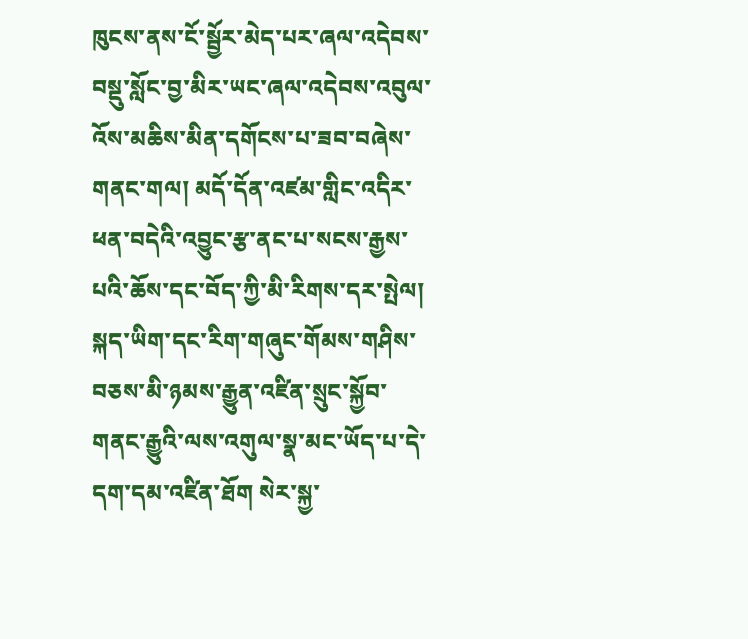ཁུངས་ནས་ངོ་སྦྱོར་མེད་པར་ཞལ་འདེབས་བསྡུ་སློང་བྱ་མིར་ཡང་ཞལ་འདེབས་འབུལ་འོས་མཆིས་མིན་དགོངས་པ་ཟབ་བཞེས་གནང་གལ། མདོ་དོན་འཛམ་གླིང་འདིར་ཕན་བདེའི་འབྱུང་རྩ་ནང་པ་སངས་རྒྱས་པའི་ཆོས་དང་བོད་ཀྱི་མི་རིགས་དར་སྤེལ། སྐད་ཡིག་དང་རིག་གཞུང་གོམས་གཤིས་བཅས་མི་ཉམས་རྒྱུན་འཛིན་སྲུང་སྐྱོབ་གནང་རྒྱུའི་ལས་འགུལ་སྣ་མང་ཡོད་པ་དེ་དག་དམ་འཛིན་ཐོག སེར་སྐྱ་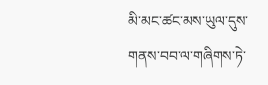མི་མང་ཚང་མས་ཡུལ་དུས་གནས་བབ་ལ་གཞིགས་ཏེ་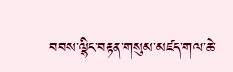བབས་ལྷིང་བརྟན་གསུམ་མཛད་གལ་ཆེ་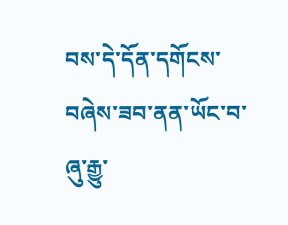བས་དེ་དོན་དགོངས་བཞེས་ཟབ་ནན་ཡོང་བ་ཞུ་རྒྱུ་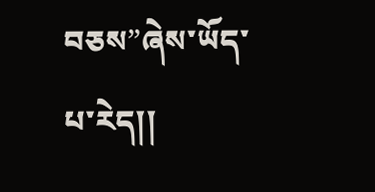བཅས”ཞེས་ཡོད་པ་རེད།།